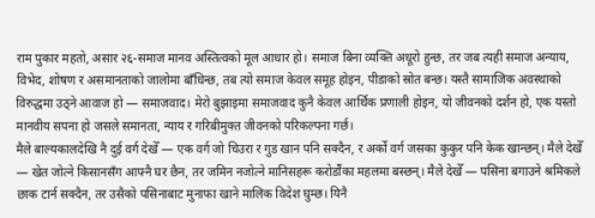राम पुकार महतो, असार २६-समाज मानव अस्तित्वको मूल आधार हो। समाज बिना व्यक्ति अधूरो हुन्छ, तर जब त्यही समाज अन्याय, विभेद, शोषण र असमानताको जालोमा बाँधिन्छ, तब त्यो समाज केवल समूह होइन, पीडाको स्रोत बन्छ। यस्तै सामाजिक अवस्थाको विरुद्धमा उठ्ने आवाज हो — समाजवाद। मेरो बुझाइमा समाजवाद कुनै केवल आर्थिक प्रणाली होइन, यो जीवनको दर्शन हो, एक यस्तो मानवीय सपना हो जसले समानता, न्याय र गरिबीमुक्त जीवनको परिकल्पना गर्छ।
मैले बाल्यकालदेखि नै दुई वर्ग देखेँ — एक वर्ग जो चिउरा र गुड खान पनि सक्दैन, र अर्को वर्ग जसका कुकुर पनि केक खान्छन्। मैले देखेँ — खेत जोत्ने किसानसँग आफ्नै घर छैन, तर जमिन नजोत्ने मानिसहरू करोडौंका महलमा बस्छन्। मैले देखेँ — पसिना बगाउने श्रमिकले छाक टार्न सक्दैन, तर उसैको पसिनाबाट मुनाफा खाने मालिक विदेश घुम्छ। यिनै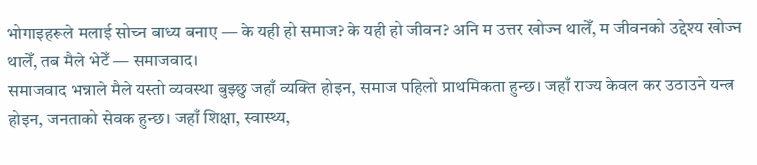भोगाइहरूले मलाई सोच्न बाध्य बनाए — के यही हो समाज? के यही हो जीवन? अनि म उत्तर खोज्न थालेँ, म जीवनको उद्देश्य खोज्न थालेँ, तब मैले भेटेँ — समाजवाद।
समाजवाद भन्नाले मैले यस्तो व्यवस्था बुझ्छु जहाँ व्यक्ति होइन, समाज पहिलो प्राथमिकता हुन्छ। जहाँ राज्य केवल कर उठाउने यन्त्र होइन, जनताको सेवक हुन्छ। जहाँ शिक्षा, स्वास्थ्य,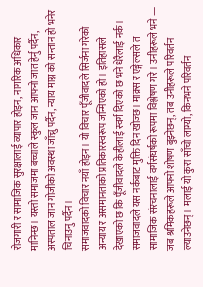रोजगारी र सामाजिक सुरक्षालाई व्यापार होइन, नागरिक अधिकार मानिन्छ। यस्तो समाजमा बच्चाले स्कुल जान आफ्नो जात हेर्नु पर्दैन, अस्पताल जान गोजीको अवस्था जाँच्नु पर्दैन, न्याय माग्न को सन्तान हो भनेर चिनाउनु पर्दैन।
समाजवादको विचार नयाँ होइन। यो विचार पूँजीवादले सिर्जना गरेको अन्याय र असमानताको प्रतिकारस्वरूप जन्मिएको हो। इतिहासले देखाएको छ कि पूँजीवादले केहीलाई स्वर्ग दिएको छ भने धेरैलाई नर्क। समाजवादले यस नर्कबाट मुक्ति दिन खोज्छ। माक्र्स र एङ्गेल्सले त सामाजिक संरचनालाई वर्गसंघर्षको रूपमा विश्लेषण गरे। उनीहरूले भने — जब श्रमिकहरूले आफ्नो शोषण बुझ्नेछन्, तब उनीहरूले परिवर्तन ल्याउनेछन्। मलाई यो कुरा साँचो लाग्यो, किनभने परिवर्तन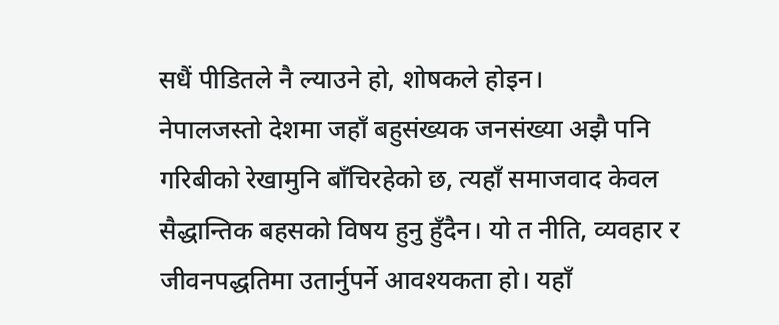सधैं पीडितले नै ल्याउने हो, शोषकले होइन।
नेपालजस्तो देशमा जहाँ बहुसंख्यक जनसंख्या अझै पनि गरिबीको रेखामुनि बाँचिरहेको छ, त्यहाँ समाजवाद केवल सैद्धान्तिक बहसको विषय हुनु हुँदैन। यो त नीति, व्यवहार र जीवनपद्धतिमा उतार्नुपर्ने आवश्यकता हो। यहाँ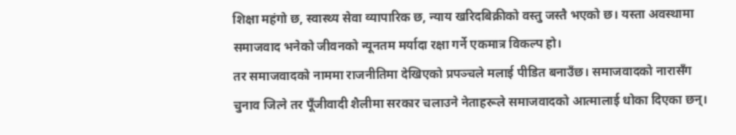शिक्षा महंगो छ, स्वास्थ्य सेवा व्यापारिक छ, न्याय खरिदबिक्रीको वस्तु जस्तै भएको छ। यस्ता अवस्थामा समाजवाद भनेको जीवनको न्यूनतम मर्यादा रक्षा गर्ने एकमात्र विकल्प हो।
तर समाजवादको नाममा राजनीतिमा देखिएको प्रपञ्चले मलाई पीडित बनाउँछ। समाजवादको नारासँग चुनाव जित्ने तर पूँजीवादी शैलीमा सरकार चलाउने नेताहरूले समाजवादको आत्मालाई धोका दिएका छन्।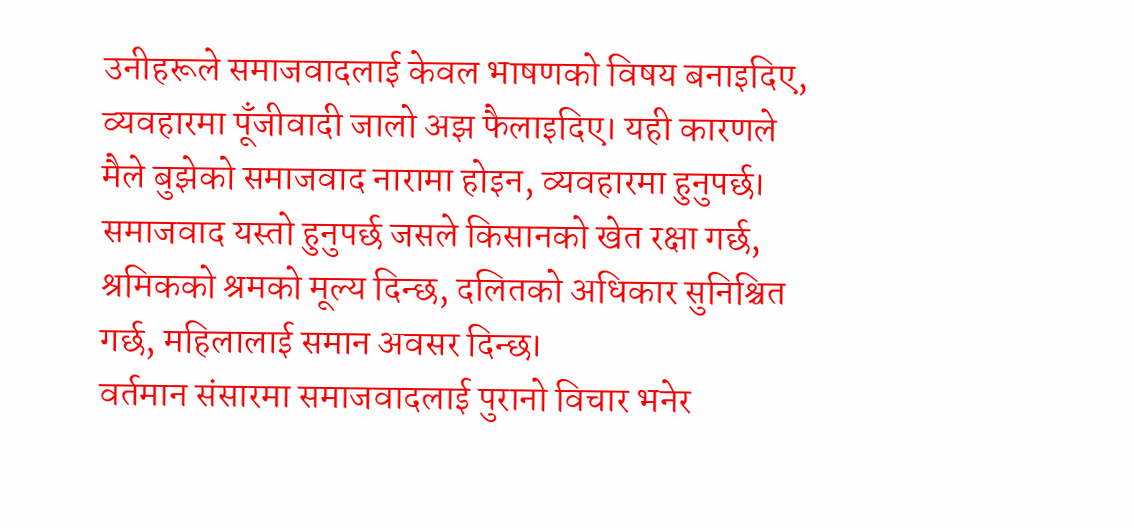उनीहरूले समाजवादलाई केवल भाषणको विषय बनाइदिए, व्यवहारमा पूँजीवादी जालो अझ फैलाइदिए। यही कारणले मैले बुझेको समाजवाद नारामा होइन, व्यवहारमा हुनुपर्छ। समाजवाद यस्तो हुनुपर्छ जसले किसानको खेत रक्षा गर्छ, श्रमिकको श्रमको मूल्य दिन्छ, दलितको अधिकार सुनिश्चित गर्छ, महिलालाई समान अवसर दिन्छ।
वर्तमान संसारमा समाजवादलाई पुरानो विचार भनेर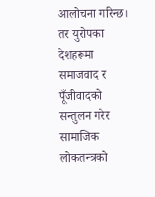आलोचना गरिन्छ। तर युरोपका देशहरूमा समाजवाद र पूँजीवादको सन्तुलन गरेर सामाजिक लोकतन्त्रको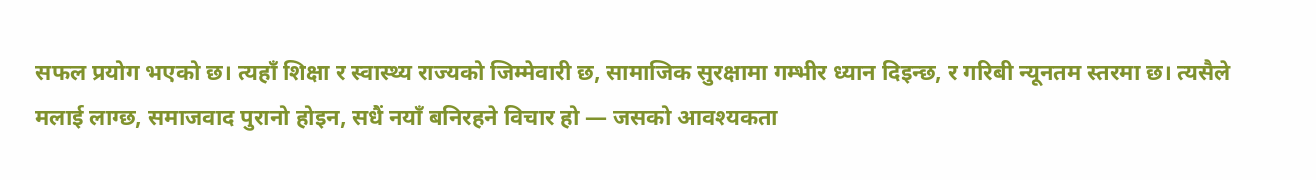सफल प्रयोग भएको छ। त्यहाँ शिक्षा र स्वास्थ्य राज्यको जिम्मेवारी छ, सामाजिक सुरक्षामा गम्भीर ध्यान दिइन्छ, र गरिबी न्यूनतम स्तरमा छ। त्यसैले मलाई लाग्छ, समाजवाद पुरानो होइन, सधैं नयाँ बनिरहने विचार हो — जसको आवश्यकता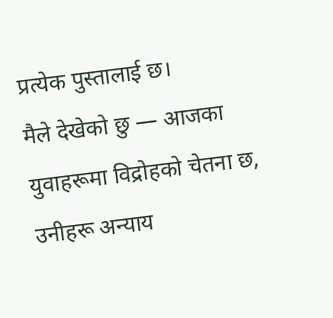प्रत्येक पुस्तालाई छ।
मैले देखेको छु — आजका युवाहरूमा विद्रोहको चेतना छ, उनीहरू अन्याय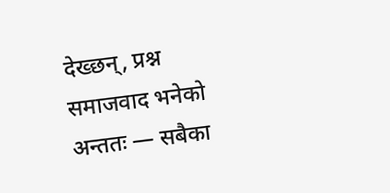देख्छन्, प्रश्न समाजवाद भनेको अन्ततः — सबैका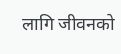लागि जीवनको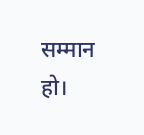सम्मान हो।